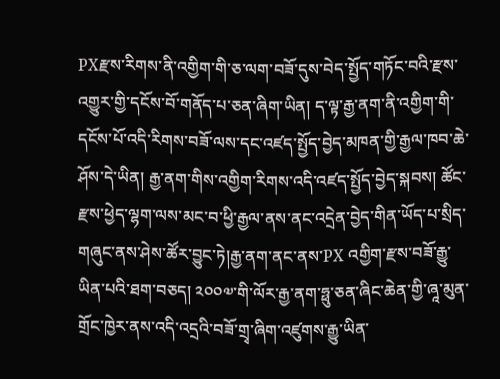PXརྫས་རིགས་ནི་འགྱིག་གི་ཅ་ལག་བཟོ་དུས་བེད་སྤྱོད་གཏོང་བའི་རྫས་འགྱུར་གྱི་དངོས་བོ་གནོད་པ་ཅན་ཞིག་ཡིན། ད་ལྟ་རྒྱ་ནག་ནི་འགྱིག་གི་དངོས་པོ་འདི་རིགས་བཟོ་ལས་དང་འཛད་སྤྱོད་བྱེད་མཁན་གྱི་རྒྱལ་ཁབ་ཆེ་ཤོས་དེ་ཡིན། རྒྱ་ནག་གིས་འགྱིག་རིགས་འདི་འཛད་སྤྱོད་བྱེད་སྐབས། ཚོང་རྫས་ཕྱེད་ལྷག་ལས་མང་བ་ཕྱི་རྒྱལ་ནས་ནང་འདྲེན་བྱེད་གིན་ཡོད་པ་སྲིད་གཞུང་ནས་ཤེས་ཚོར་བྱུང་ཏེ།རྒྱ་ནག་ནང་ནས་PX འགྱིག་རྫས་བཟོ་རྒྱུ་ཡིན་པའི་ཐག་བཅད། ༢༠༠༧་གི་ལོར་རྒྱ་ནག་ཧྥུ་ཅན་ཞིང་ཆེན་གྱི་ཞཱ་མུན་གྲོང་ཁྱེར་ནས་འདི་འདྲའི་བཟོ་གྲྭ་ཞིག་འཛུགས་རྒྱུ་ཡིན་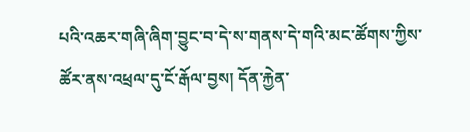པའི་འཆར་གཞི་ཞིག་བྱུང་བ་དེ་ས་གནས་དེ་གའི་མང་ཚོགས་ཀྱིས་ཚོར་ནས་འཕྲལ་དུ་ངོ་རྒོལ་བྱས། དོན་རྐྱེན་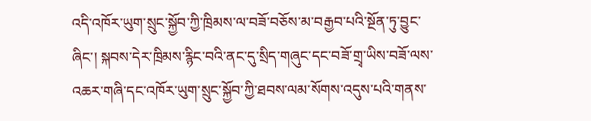འདི་འཁོར་ཡུག་སྲུང་སྐྱོབ་ཀྱི་ཁྲིམས་ལ་བཟོ་བཅོས་མ་བརྒྱབ་པའི་སྔོན་ཏུ་བྱུང་ཞིང་། སྐབས་དེར་ཁྲིམས་རྙིང་བའི་ནང་དུ་སྲིད་གཞུང་དང་བཟོ་གྲྭ་ཡིས་བཟོ་ལས་འཆར་གཞི་དང་འཁོར་ཡུག་སྲུང་སྐྱོབ་ཀྱི་ཐབས་ལམ་སོགས་འདུས་པའི་གནས་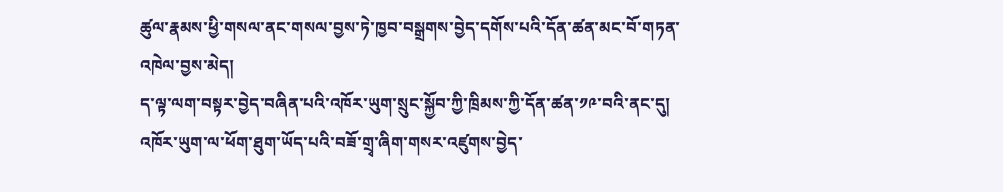ཚུལ་རྣམས་ཕྱི་གསལ་ནང་གསལ་བྱས་ཏེ་ཁྱབ་བསྒྲགས་བྱེད་དགོས་པའི་དོན་ཚན་མང་བོ་གཏན་འཁེལ་བྱས་མེད།
ད་ལྟ་ལག་བསྟར་བྱེད་བཞིན་པའི་འཁོར་ཡུག་སྲུང་སྐྱོབ་ཀྱི་ཁྲིམས་ཀྱི་དོན་ཚན་༡༩་བའི་ནང་དུ། འཁོར་ཡུག་ལ་ཕོག་ཐུག་ཡོད་པའི་བཟོ་གྲྭ་ཞིག་གསར་འཛུགས་བྱེད་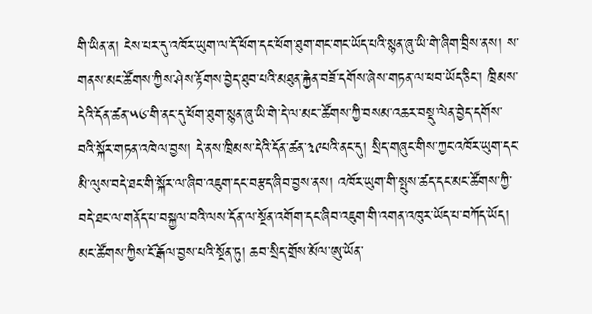གི་ཡིན་ན། ངེས་པར་དུ་འཁོར་ཡུག་ལ་དོ་ཕོག་དང་ཕོག་ཐུག་གང་གང་ཡོད་པའི་སྙན་ཞུ་ཡི་གེ་ཞིག་བྲིས་ནས། ས་གནས་མང་ཚོགས་ཀྱིས་ཤེས་རྟོགས་བྱེད་ཐུབ་པའི་མཐུན་རྐྱེན་བཟོ་དགོས་ཞེས་གཏན་ལ་ཕབ་ཡོད་ཅིང་། ཁྲིམས་དེའི་དོན་ཚན་༥༦་གི་ནང་དུ་ཕོག་ཐུག་སྙན་ཞུ་ཡི་གེ་དེ་ལ་མང་་ཚོགས་ཀྱི་བསམ་འཆར་བསྡུ་ལེན་བྱེད་དགོས་བའི་སྐོར་གཏན་འཁེལ་བྱས། དེ་ནས་ཁྲིམས་དེའི་དོན་ཚན་༣༩པའི་ནང་དུ། སྲིད་གཞུང་གིས་ཀྱང་འཁོར་ཡུག་དང་མི་ལུས་བདེ་ཐང་གི་སྐོར་ལ་ཞིབ་འཇུག་དང་བརྩད་ཞིབ་བྱས་ནས། འཁོར་ཡུག་གི་སྤུས་ཚད་དང་མང་ཚོགས་ཀྱི་བདེ་ཐང་ལ་གནོད་པ་བསྐྱལ་བའི་ལས་དོན་ལ་སྔོན་འགོག་དང་ཞིབ་འཇུག་གི་འགན་འཁུར་ཡོད་པ་བཀོད་ཡོད། མང་ཚོགས་ཀྱིས་ངོ་རྒོལ་བྱས་པའི་སྔོན་ཏུ། ཆབ་སྲིད་གྲོས་མོལ་ཨུ་ཡོན་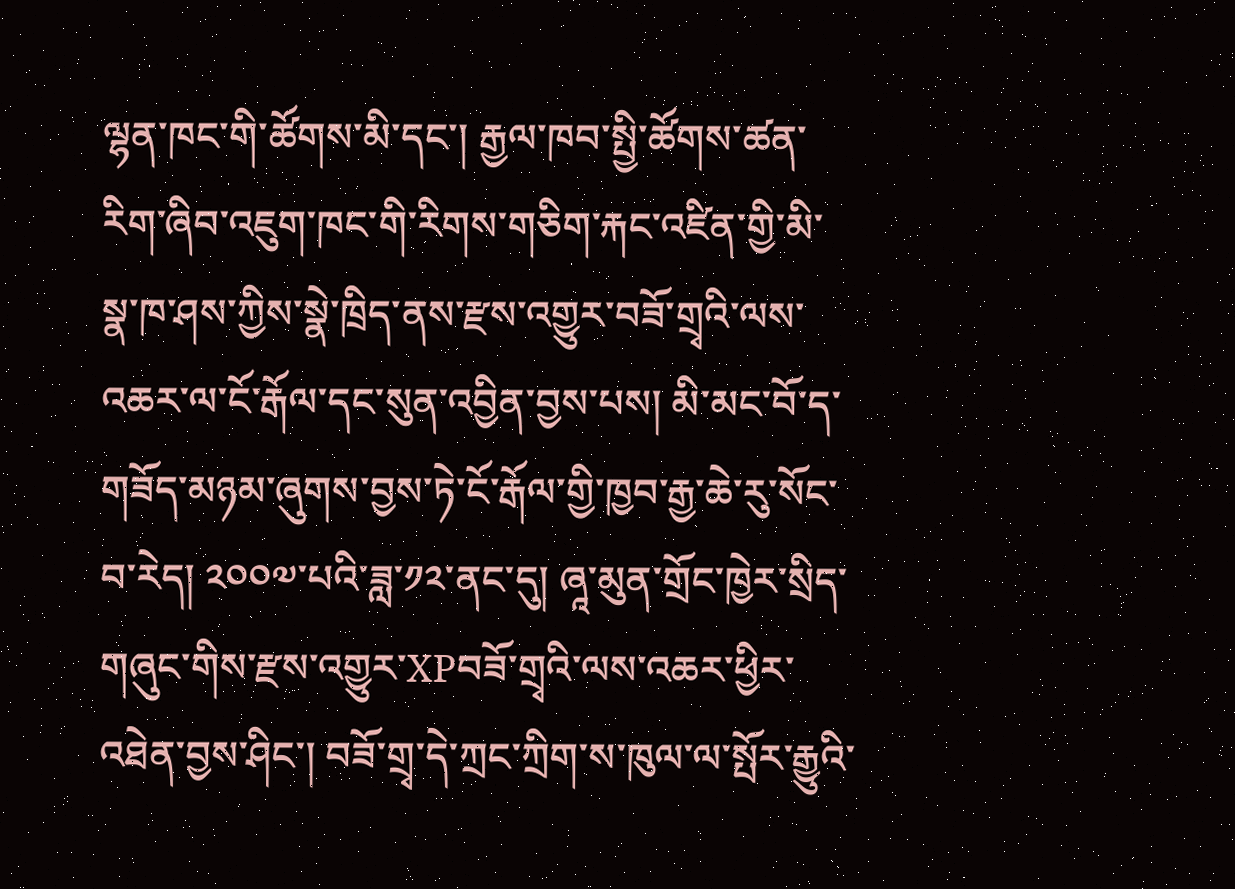ལྷན་ཁང་གི་ཚོགས་མི་དང་། རྒྱལ་ཁབ་སྤྱི་ཚོགས་ཚན་རིག་ཞིབ་འཇུག་ཁང་གི་རིགས་གཅིག་རྐང་འཛིན་གྱི་མི་སྣ་ཁ་ཤས་ཀྱིས་སྣེ་ཁྲིད་ནས་རྫས་འགྱུར་བཟོ་གྲྭའི་ལས་འཆར་ལ་ངོ་རྒོལ་དང་སུན་འབྱིན་བྱས་པས། མི་མང་བོ་ད་གཟོད་མཉམ་ཞུགས་བྱས་ཏེ་ངོ་རྒོལ་གྱི་ཁྱབ་རྒྱ་ཆེ་རུ་སོང་བ་རེད། ༢༠༠༧་པའི་ཟླ་༡༢་ནང་དུ། ཞཱ་མུན་གྲོང་ཁྱེར་སྲིད་གཞུང་གིས་རྫས་འགྱུར་XPབཟོ་གྲྭའི་ལས་འཆར་ཕྱིར་འཐེན་བྱས་ཤིང་། བཟོ་གྲྭ་དེ་ཀྲང་ཀྲིག་ས་ཁུལ་ལ་སྤོར་རྒྱུའི་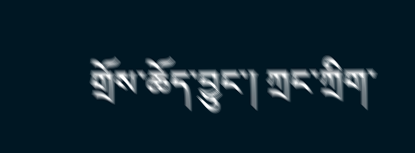གྲོས་ཆོད་བྱུང་། ཀྲང་ཀྲིག་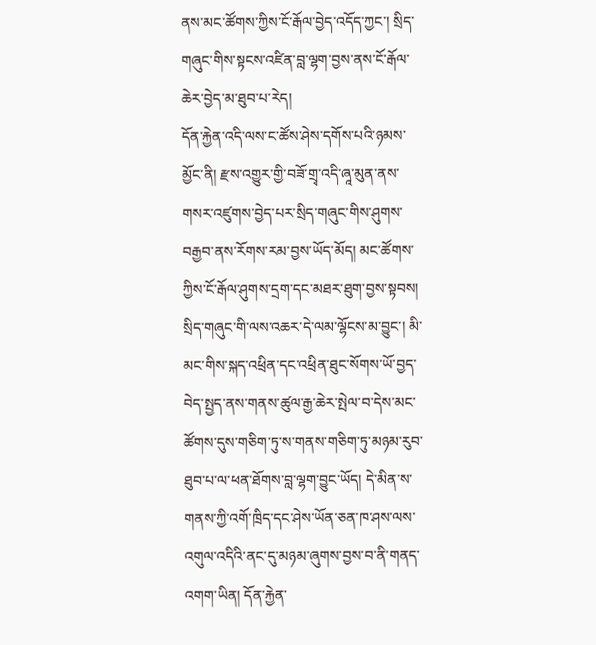ནས་མང་ཚོགས་ཀྱིས་ངོ་རྒོལ་བྱེད་འདོད་ཀྱང་། སྲིད་གཞུང་གིས་སྟངས་འཛིན་བླ་ལྷག་བྱས་ནས་ངོ་རྒོལ་ཆེར་བྱེད་མ་ཐུབ་པ་རེད།
དོན་རྐྱེན་འདི་ལས་ང་ཚོས་ཤེས་དགོས་པའི་ཉམས་མྱོང་ནི། རྫས་འགྱུར་གྱི་བཟོ་གྲྭ་འདི་ཞཱ་མུན་ནས་གསར་འཛུགས་བྱེད་པར་སྲིད་གཞུང་གིས་ཤུགས་བརྒྱབ་ནས་རོགས་རམ་བྱས་ཡོད་མོད། མང་ཚོགས་ཀྱིས་ངོ་རྒོལ་ཤུགས་དྲག་དང་མཐར་ཐུག་བྱས་སྟབས། སྲིད་གཞུང་གི་ལས་འཆར་དེ་ལམ་ལྷོངས་མ་བྱུང་། མི་མང་གིས་སྐད་འཕྲིན་དང་འཕྲིན་ཐུང་སོགས་ཡོ་བྱད་བེད་སྤྱད་ནས་གནས་ཚུལ་རྒྱ་ཆེར་སྤེལ་བ་དེས་མང་ཚོགས་དུས་གཅིག་ཏུ་ས་གནས་གཅིག་ཏུ་མཉམ་རུབ་ཐུབ་པ་ལ་ཕན་ཐོགས་བླ་ལྷག་བྱུང་ཡོད། དེ་མིན་ས་གནས་ཀྱི་འགོ་ཁྲིད་དང་ཤེས་ཡོན་ཅན་ཁ་ཤས་ལས་འགུལ་འདིའི་ནང་དུ་མཉམ་ཞུགས་བྱས་བ་ནི་གནད་འགག་ཡིན། དོན་རྐྱེན་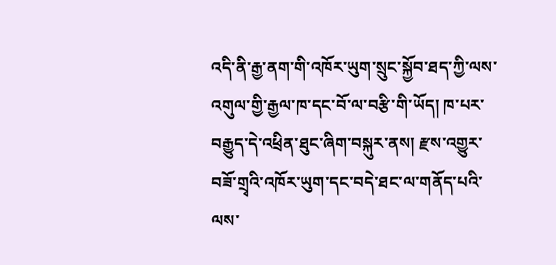འདི་ནི་རྒྱ་ནག་གི་འཁོར་ཡུག་སྲུང་སྐྱོབ་ཐད་ཀྱི་ལས་འགུལ་གྱི་རྒྱལ་ཁ་དང་བོ་ལ་བརྩི་གི་ཡོད། ཁ་པར་བརྒྱུད་དེ་འཕྲིན་ཐུང་ཞིག་བསྐུར་ནས། རྫས་འགྱུར་བཟོ་གྲྭའི་འཁོར་ཡུག་དང་བདེ་ཐང་ལ་གནོད་པའི་ལས་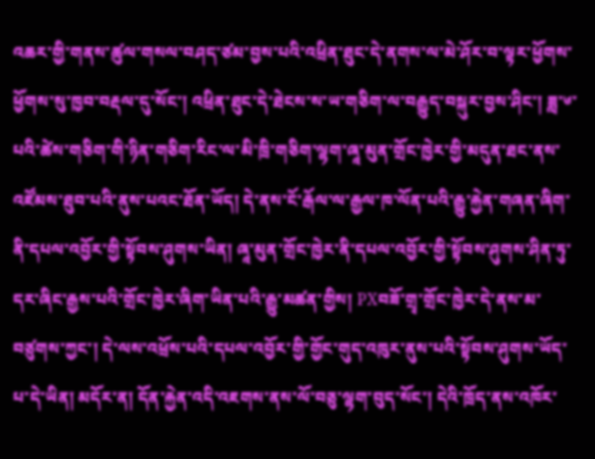འཆར་གྱི་གནས་ཚུལ་གསལ་བཤད་ཙམ་བྱས་པའི་འཕྲིན་ཐུང་དེ་ནགས་ལ་མེ་ཤོར་བ་ལྟར་ཕྱོགས་ཕྱོགས་སུ་ཁྱབ་བརྡལ་དུ་སོང་། འཕྲིན་ཐུང་དེ་ཐེངས་ས་ཡ་གཅིག་ལ་བརྒྱུད་བསྐུར་བྱས་ཤིང་། ཟླ་༦་པའི་ཚེས་གཅིག་གི་ཉིན་གཅིག་རིང་ལ་མི་ཁྲི་གཅིག་ལྷག་ཞཱ་མུན་གྲོང་ཁྱེར་གྱི་མདུན་ཐང་ནས་འཛོམས་ཐུབ་པའི་ནུས་པའང་ཐོན་ཡོད། དེ་ནས་ངོ་རྒོལ་ལ་རྒྱལ་ཁ་ལོན་པའི་རྒྱུ་རྐྱེན་གཞན་ཞིག་ནི་དཔལ་འབྱོར་གྱི་སྟོབས་ཤུགས་ཡིན། ཞཱ་མུན་གྲོང་ཁྱེར་ནི་དཔལ་འབྱོར་གྱི་སྟོབས་ཤུགས་ཤིན་ཏུ་དར་ཞིང་རྒྱས་པའི་གྲོང་ཁྱེར་ཞིག་ཡིན་པའི་རྒྱུ་མཚན་གྱིས། PXབཟོ་གྲྭ་གྲོང་ཁྱེར་དེ་ནས་མ་བཙུགས་ཀྱང་། དེ་ལས་འཕྲོས་པའི་དཔལ་འབྱོར་གྱི་གྱོང་གུད་འཁུར་ནུས་པའི་སྟོབས་ཤུགས་ཡོད་པ་དེ་ཡིན། མདོར་ན། དོན་རྐྱེན་འདི་འཇགས་ནས་ལོ་བཅུ་ལྷག་བུད་སོང་། དེའི་ཁྲོད་ནས་འཁོར་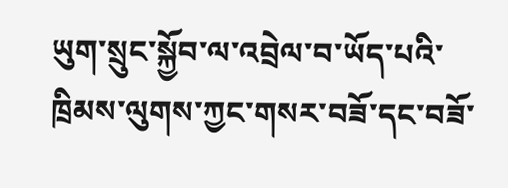ཡུག་སྲུང་སྐྱོབ་ལ་འབྲེལ་བ་ཡོད་པའི་ཁྲིམས་ལུགས་ཀྱང་གསར་བཟོ་དང་བཟོ་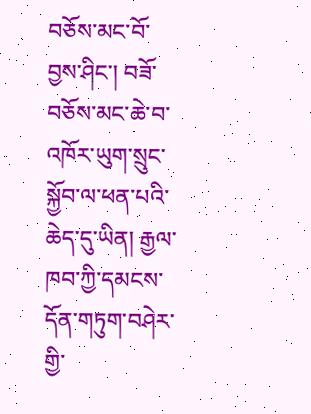བཅོས་མང་བོ་བྱས་ཤིང་། བཟོ་བཅོས་མང་ཆེ་བ་འཁོར་ཡུག་སྲུང་སྐྱོབ་ལ་ཕན་པའི་ཆེད་དུ་ཡིན། རྒྱལ་ཁབ་ཀྱི་དམངས་དོན་གཏུག་བཤེར་གྱི་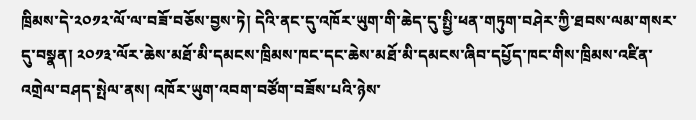ཁྲིམས་དེ་༢༠༡༢་ལོ་ལ་བཟོ་བཅོས་བྱས་ཏེ། དེའི་ནང་དུ་འཁོར་ཡུག་གི་ཆེད་དུ་སྤྱི་ཕན་གཏུག་བཤེར་ཀྱི་ཐབས་ལམ་གསར་དུ་བསྣན། ༢༠༡༣་ལོར་ཆེས་མཐོ་མི་དམངས་ཁྲིམས་ཁང་དང་ཆེས་མཐོ་མི་དམངས་ཞིབ་དཔྱོད་ཁང་གིས་ཁྲིམས་འཛིན་འགྲེལ་བཤད་སྤེལ་ནས། འཁོར་ཡུག་འབག་བཙོག་བཟོས་པའི་ཉེས་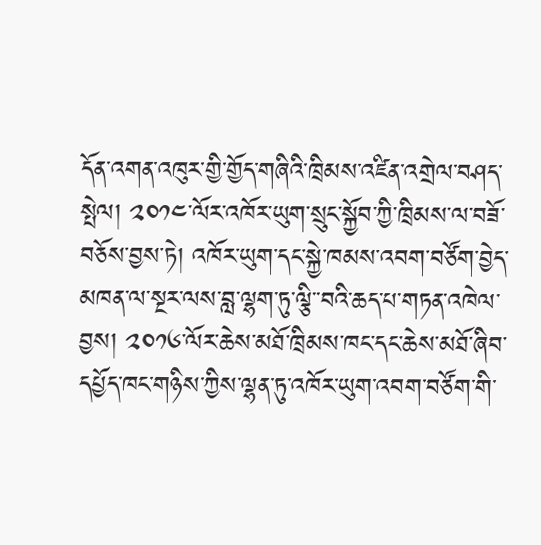དོན་འགན་འཁུར་གྱི་གྱོད་གཞིའི་ཁྲིམས་འཛིན་འགྲེལ་བཤད་སྤེལ། ༢༠༡༤་ལོར་འཁོར་ཡུག་སྲུང་སྐྱོབ་ཀྱི་ཁྲིམས་ལ་བཟོ་བཅོས་བྱས་ཏེ། འཁོར་ཡུག་དང་སྐྱེ་ཁམས་འབག་བཙོག་བྱེད་མཁན་ལ་སྔར་ལས་བླ་ལྷག་ཏུ་ལྕི་་བའི་ཆད་པ་གཏན་འཁེལ་བྱས། ༢༠༡༦་ལོར་ཆེས་མཐོ་ཁྲིམས་ཁང་དང་ཆེས་མཐོ་ཞིབ་དཔྱོད་ཁང་གཉིས་ཀྱིས་ལྷན་ཏུ་འཁོར་ཡུག་འབག་བཙོག་གི་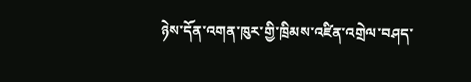ཉེས་དོན་འགན་ཁུར་གྱི་ཁྲིམས་འཛིན་འགྲེལ་བཤད་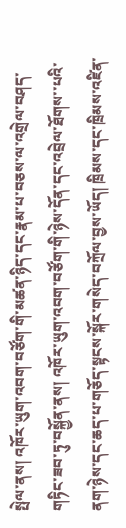སྤེལ་ནས། འཁོར་ཡུག་འབག་བཙོག་གི་མཚན་ཉིད་དང་རྣམ་པ་བཅས་ལ་འགྲེལ་བཤད་གཏིང་ཟབ་ཏུ་བསྐྱོན་ནས། འཁོར་ཡུག་འབག་བཙོག་གི་ཉེས་དོན་དང་འབྲེལ་ཐོགས་་པའི་ནག་ཉེས་དང་ཆད་པ་གཅོད་སྟངས་སྐོར་གསེད་བཀྲོལ་བྱས་ཡོད། ཁྲིམས་དང་ཁྲིམས་འཛིན་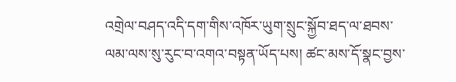འགྲེལ་བཤད་འདི་དག་གིས་འཁོར་ཡུག་སྲུང་སྐྱོབ་ཐད་ལ་ཐབས་ལམ་ལས་སུ་རུང་བ་འགའ་བསྟན་ཡོད་པས། ཚང་མས་དོ་སྣང་བྱས་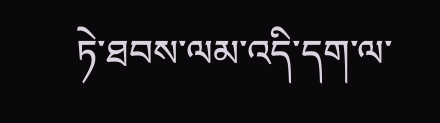ཏེ་ཐབས་ལམ་འདི་དག་ལ་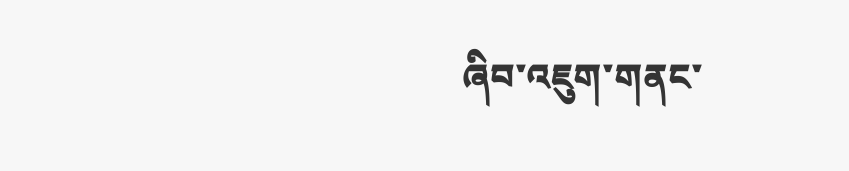ཞིབ་འཇུག་གནང་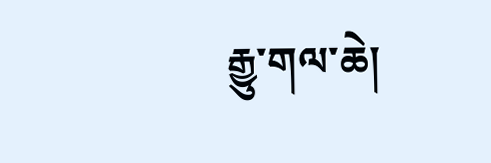རྒྱུ་གལ་ཆེ།